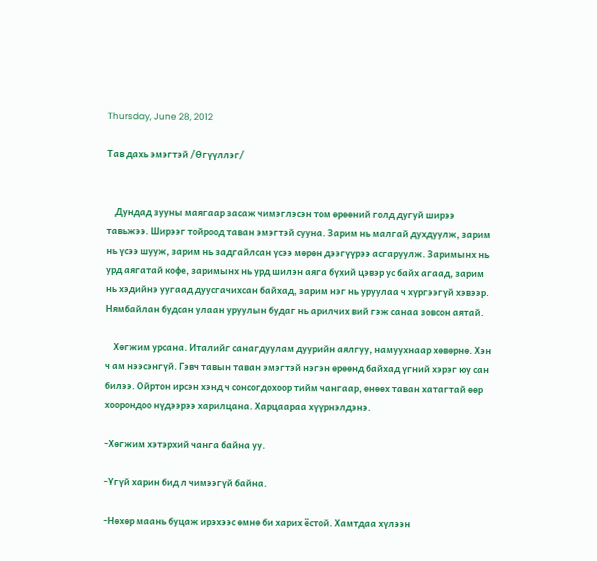Thursday, June 28, 2012

Тав дахь эмэгтэй /Өгүүллэг/


    Дундад зууны маягаар засаж чимэглэсэн том өрөөний голд дугуй ширээ тавьжээ. Ширээг тойроод таван эмэгтэй сууна. Зарим нь малгай духдуулж, зарим нь үсээ шууж, зарим нь задгайлсан үсээ мөрөн дээгүүрээ асгаруулж. Заримынх нь урд аягатай кофе, заримынх нь урд шилэн аяга бүхий цэвэр ус байх агаад, зарим нь хэдийнэ уугаад дуусгачихсан байхад, зарим нэг нь уруулаа ч хүргээгүй хэвээр. Нямбайлан будсан улаан уруулын будаг нь арилчих вий гэж санаа зовсон аятай.

    Хөгжим урсана. Италийг санагдуулам дуурийн аялгуу, намуухнаар хөвөрнө. Хэн ч ам нээсэнгүй. Гэвч тавын таван эмэгтэй нэгэн өрөөнд байхад үгний хэрэг юу сан билээ. Ойртон ирсэн хэнд ч сонсогдохоор тийм чангаар, өнөөх таван хатагтай өөр хоорондоо нүдээрээ харилцана. Харцаараа хүүрнэлдэнэ.

-Хөгжим хэтэрхий чанга байна уу.

-Үгүй харин бид л чимээгүй байна.

-Нөхөр маань буцаж ирэхээс өмнө би харих ёстой. Хамтдаа хүлээн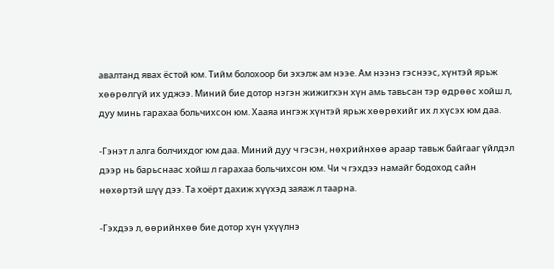авалтанд явах ёстой юм. Тийм болохоор би эхэлж ам нээе. Ам нээнэ гэснээс, хүнтэй ярьж хөөрөлгүй их уджээ. Миний бие дотор нэгэн жижигхэн хүн амь тавьсан тэр өдрөөс хойш л, дуу минь гарахаа больчихсон юм. Хааяа ингэж хүнтэй ярьж хөөрөхийг их л хүсэх юм даа.

-Гэнэт л алга болчихдог юм даа. Миний дуу ч гэсэн, нөхрийнхөө араар тавьж байгааг үйлдэл дээр нь барьснаас хойш л гарахаа больчихсон юм. Чи ч гэхдээ намайг бодоход сайн нөхөртэй шүү дээ. Та хоёрт дахиж хүүхэд заяаж л таарна.

-Гэхдээ л, өөрийнхөө бие дотор хүн үхүүлнэ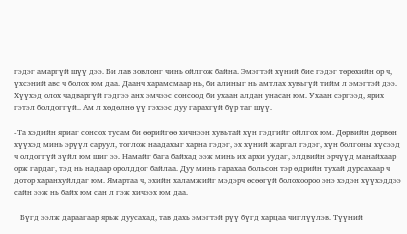гэдэг амаргүй шүү дээ. Би лав зовлонг чинь ойлгож байна. Эмэгтэй хүний бие гэдэг төрөхийн ор ч, үхсэний авс ч болох юм даа. Даанч харамсмаар нь, би алиныг нь амтлах хувьгүй тийм л эмэгтэй дээ. Хүүхэд олох чадваргүй гэдгээ анх эмчээс сонсоод би ухаан алдан унасан юм. Ухаан сэргээд, ярих гэтэл болдоггүй.. Ам л хөдөлнө үү гэхээс дуу гарахгүй бүр таг шүү.

-Та хэдийн яриаг сонсох тусам би өөрийгөө хичнээн хувьтай хүн гэдгийг ойлгох юм. Дөрвийн дөрвөн хүүхэд минь эрүүл саруул, тоглож наадахыг харна гэдэг, эх хүний жаргал гэдэг, хүн болгоны хүсээд ч олдоггүй зүйл юм шиг ээ. Намайг бага байхад ээж минь их архи уудаг, элдвийн эрчүүд манайхаар орж гардаг, тэд нь надаар оролддог байлаа. Дуу минь гарахаа больсон тэр өдрийн тухай дурсахаар ч дотор харанхуйлдаг юм. Ямартаа ч, эхийн халамжийг мэдэрч өсөөгүй болохоороо энэ хэдэн хүүхэддээ сайн ээж нь байх юм сан л гэж хичээх юм даа.

   Бүгд ээлж дараагаар ярьж дуусахад, тав дахь эмэгтэй рүү бүгд харцаа чиглүүлэв. Түүний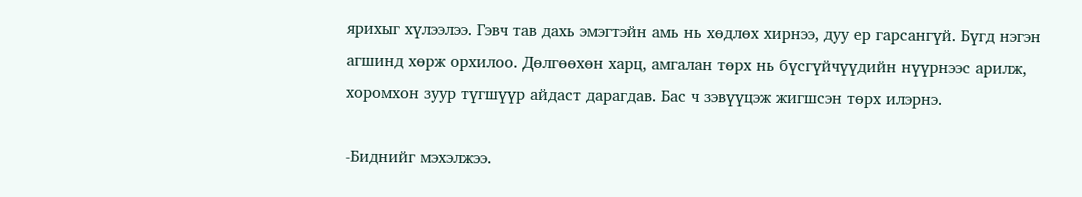ярихыг хүлээлээ. Гэвч тав дахь эмэгтэйн амь нь хөдлөх хирнээ, дуу ер гарсангүй. Бүгд нэгэн агшинд хөрж орхилоо. Дөлгөөхөн харц, амгалан төрх нь бүсгүйчүүдийн нүүрнээс арилж, хоромхон зуур түгшүүр айдаст дарагдав. Бас ч зэвүүцэж жигшсэн төрх илэрнэ.

-Биднийг мэхэлжээ.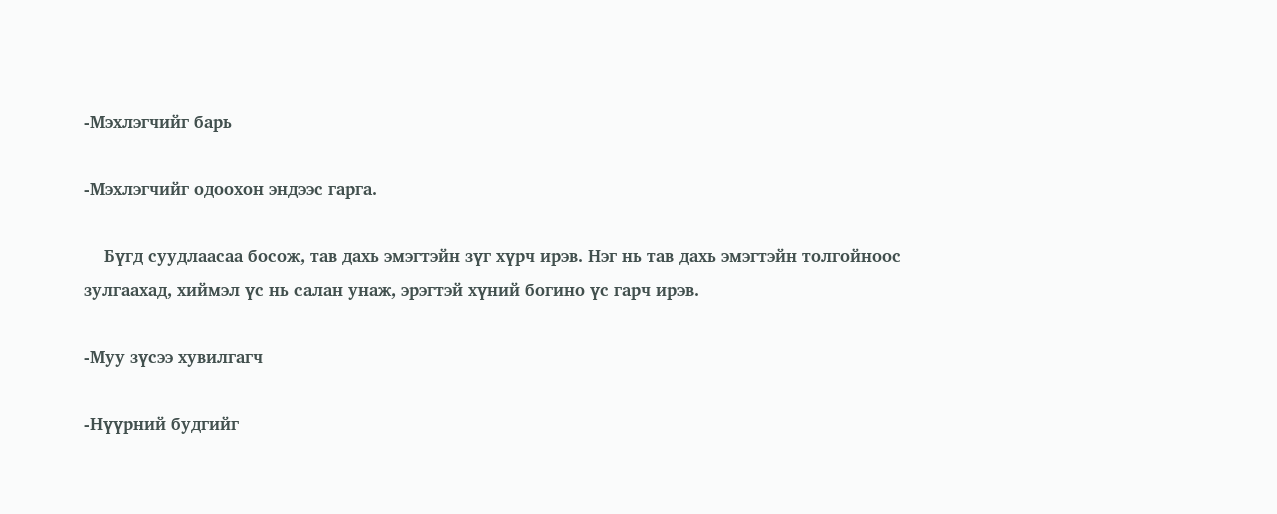-Мэхлэгчийг барь

-Мэхлэгчийг одоохон эндээс гарга.

    Бүгд суудлаасаа босож, тав дахь эмэгтэйн зүг хүрч ирэв. Нэг нь тав дахь эмэгтэйн толгойноос зулгаахад, хиймэл үс нь салан унаж, эрэгтэй хүний богино үс гарч ирэв.

-Муу зүсээ хувилгагч

-Нүүрний будгийг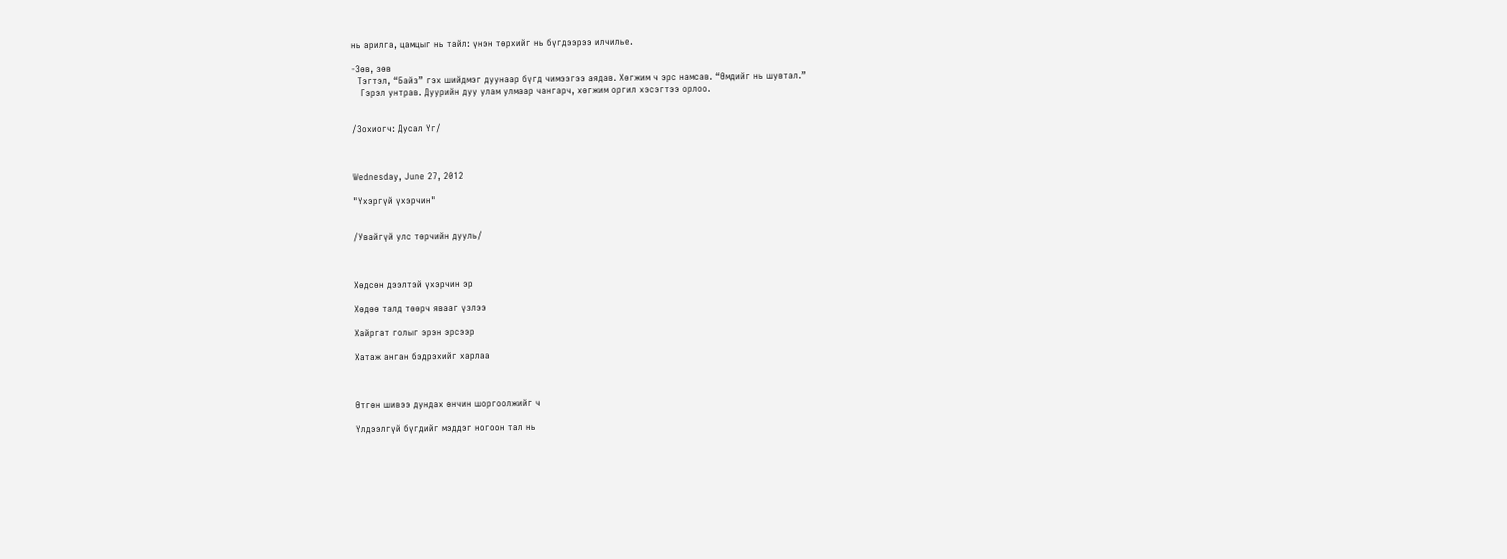нь арилга, цамцыг нь тайл: үнэн төрхийг нь бүгдээрээ илчилье.

-Зөв, зөв
  Тэгтэл, “Байз” гэх шийдмэг дуунаар бүгд чимээгээ аядав. Хөгжим ч эрс намсав. “Өмдийг нь шувтал.”
   Гэрэл унтрав. Дуурийн дуу улам улмаар чангарч, хөгжим оргил хэсэгтээ орлоо.


/Зохиогч: Дусал Үг/



Wednesday, June 27, 2012

"Үхэргүй үхэрчин"


/Увайгүй улс төрчийн дууль/



Хөдсөн дээлтэй үхэрчин эр

Хөдөө талд төөрч явааг үзлээ

Хайргат голыг эрэн эрсээр

Хатаж анган бэдрэхийг харлаа



Өтгөн шивээ дундах өнчин шоргоолжийг ч

Үлдээлгүй бүгдийг мэддэг ногоон тал нь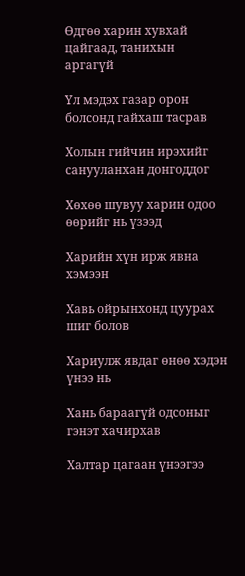Өдгөө харин хувхай цайгаад, танихын аргагүй

Үл мэдэх газар орон болсонд гайхаш тасрав

Холын гийчин ирэхийг санууланхан донгоддог

Хөхөө шувуу харин одоо өөрийг нь үзээд

Харийн хүн ирж явна хэмээн

Хавь ойрынхонд цуурах шиг болов

Хариулж явдаг өнөө хэдэн үнээ нь

Хань бараагүй одсоныг гэнэт хачирхав

Халтар цагаан үнээгээ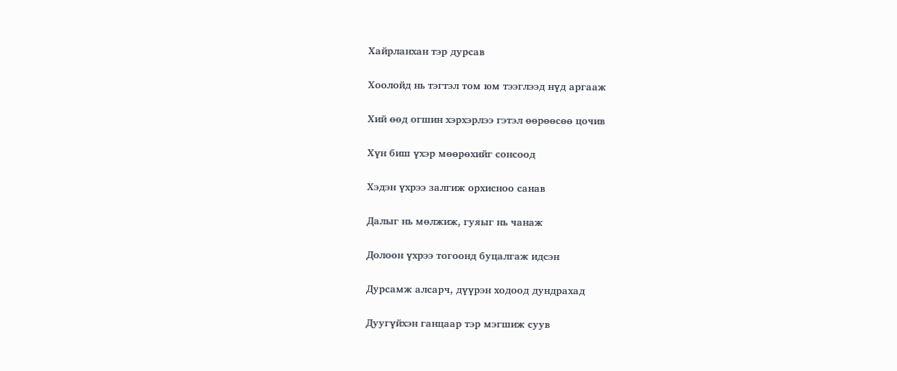Хайрланхан тэр дурсав

Хоолойд нь тэгтэл том юм тээглээд нүд аргааж

Хий өөд огшин хэрхэрлээ гэтэл өөрөөсөө цочив

Хүн биш үхэр мөөрөхийг сонсоод

Хэдэн үхрээ залгиж орхисноо санав

Далыг нь мөлжиж, гуяыг нь чанаж

Долоон үхрээ тогоонд буцалгаж идсэн

Дурсамж алсарч, дүүрэн ходоод дундрахад

Дуугүйхэн ганцаар тэр мэгшиж суув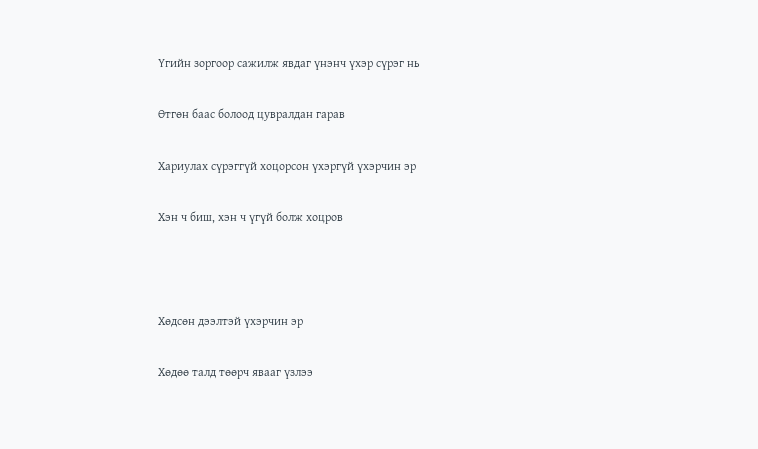Үгийн зоргоор сажилж явдаг үнэнч үхэр сүрэг нь

Өтгөн баас болоод цувралдан гарав

Хариулах сүрэггүй хоцорсон үхэргүй үхэрчин эр

Хэн ч биш, хэн ч үгүй болж хоцров



Хөдсөн дээлтэй үхэрчин эр

Хөдөө талд төөрч явааг үзлээ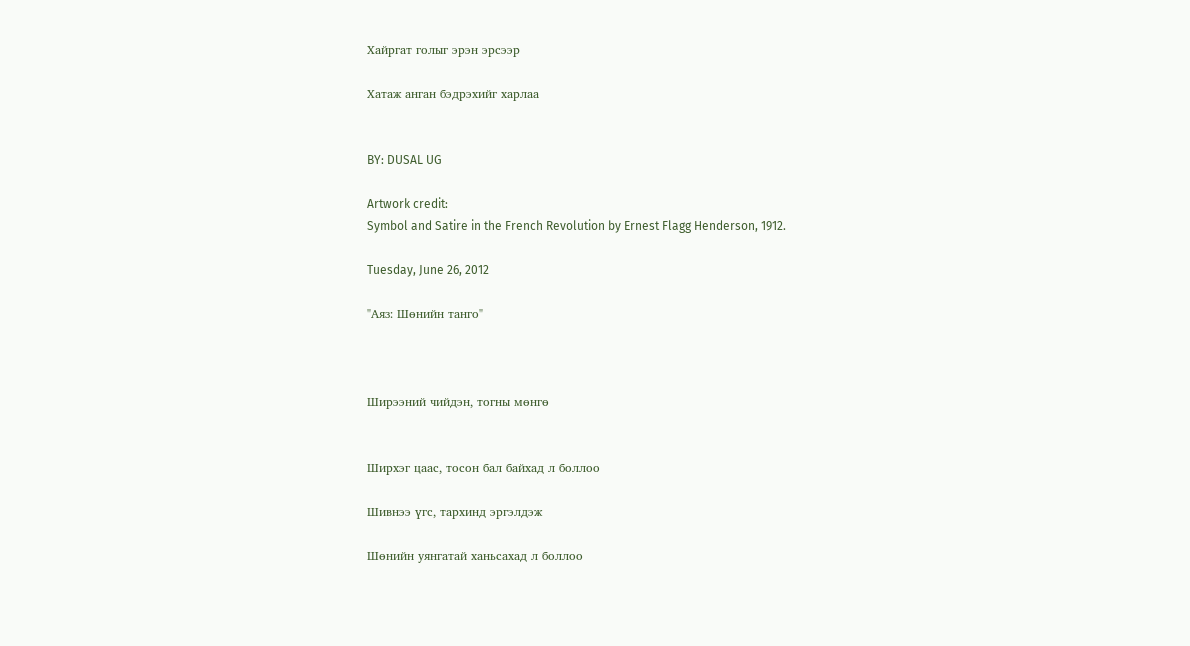Хайргат голыг эрэн эрсээр

Хатаж анган бэдрэхийг харлаа


BY: DUSAL UG

Artwork credit:
Symbol and Satire in the French Revolution by Ernest Flagg Henderson, 1912.

Tuesday, June 26, 2012

"Аяз: Шөнийн танго"



Ширээний чийдэн, тогны мөнгө


Ширхэг цаас, тосон бал байхад л боллоо

Шивнээ үгс, тархинд эргэлдэж

Шөнийн уянгатай ханьсахад л боллоо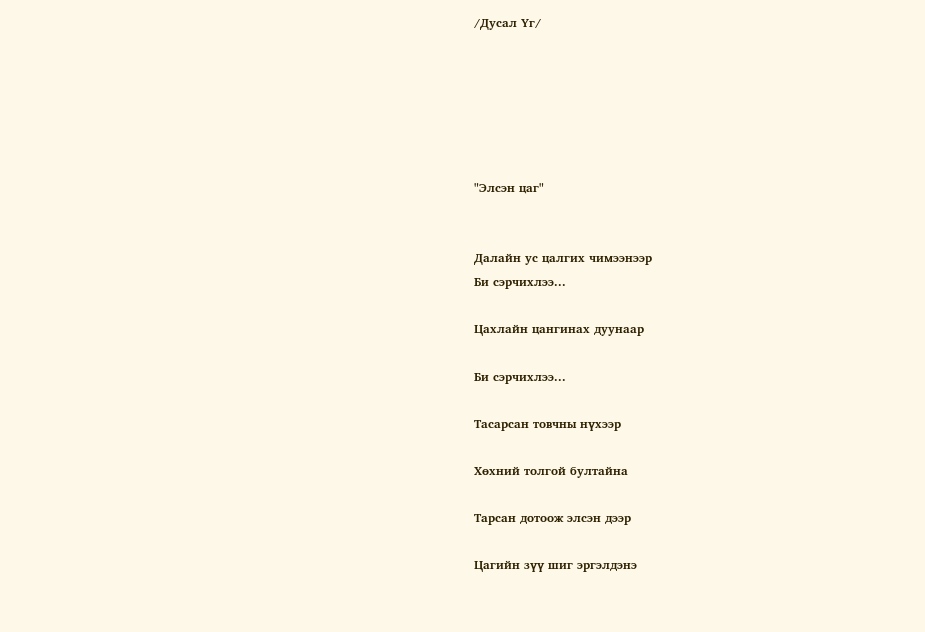/Дусал Үг/






"Элсэн цаг"


Далайн ус цалгих чимээнээр
Би сэрчихлээ...

Цахлайн цангинах дуунаар

Би сэрчихлээ...

Тасарсан товчны нүхээр

Хөхний толгой бултайна

Тарсан дотоож элсэн дээр

Цагийн зүү шиг эргэлдэнэ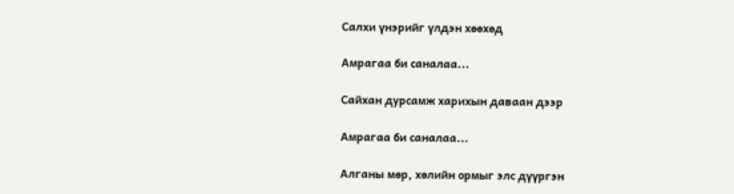Салхи үнэрийг үлдэн хөөхөд

Амрагаа би саналаа...

Сайхан дурсамж харихын даваан дээр

Амрагаа би саналаа...

Алганы мөр, хөлийн ормыг элс дүүргэн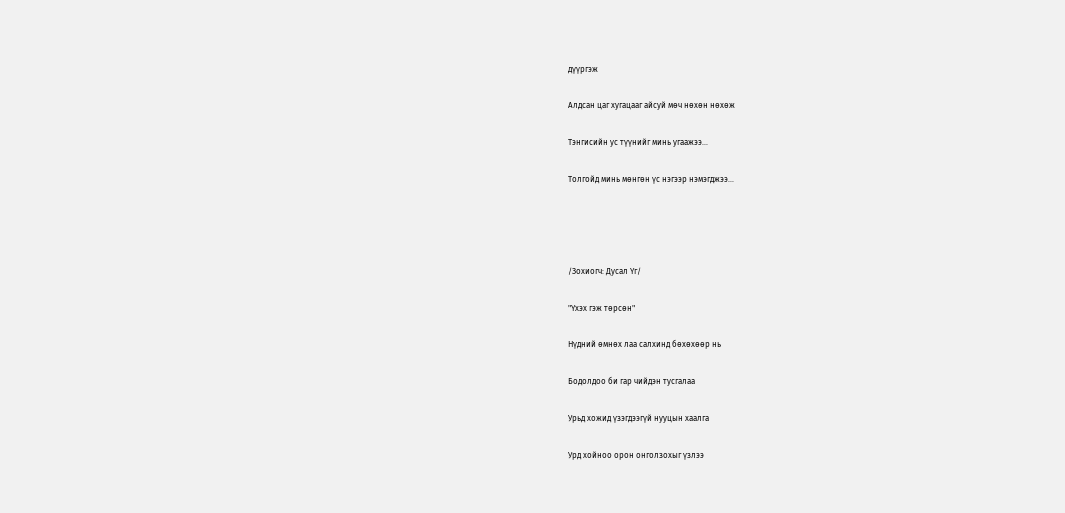дүүргэж

Алдсан цаг хугацааг айсуй мөч нөхөн нөхөж

Тэнгисийн ус түүнийг минь угаажээ...

Толгойд минь мөнгөн үс нэгээр нэмэгджээ...




/Зохиогч: Дусал Үг/

"Үхэх гэж төрсөн"

Нүдний өмнөх лаа салхинд бөхөхөөр нь

Бодолдоо би гар чийдэн тусгалаа

Урьд хожид үзэгдээгүй нууцын хаалга

Урд хойноо орон онголзохыг үзлээ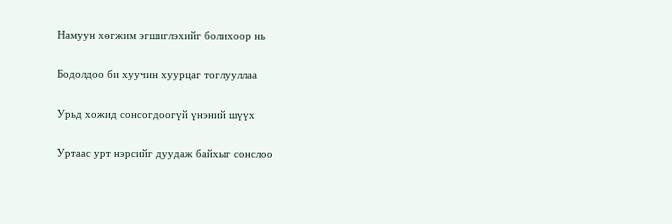Намуун хөгжим эгшиглэхийг болихоор нь

Бодолдоо би хуучин хуурцаг тоглууллаа

Урьд хожид сонсогдоогүй үнэний шүүх

Уртаас урт нэрсийг дуудаж байхыг сонслоо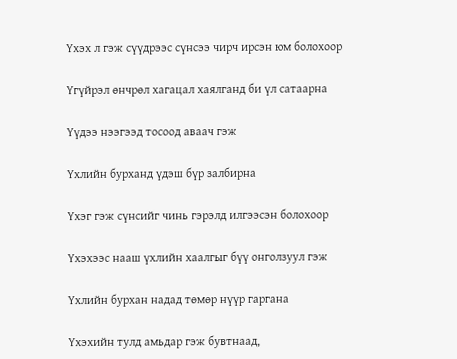Үхэх л гэж сүүдрээс сүнсээ чирч ирсэн юм болохоор

Үгүйрэл өнчрөл хагацал хаялганд би үл сатаарна

Үүдээ нээгээд тосоод аваач гэж

Үхлийн бурханд үдэш бүр залбирна

Үхэг гэж сүнсийг чинь гэрэлд илгээсэн болохоор

Үхэхээс нааш үхлийн хаалгыг бүү онголзуул гэж

Үхлийн бурхан надад төмөр нүүр гаргана

Үхэхийн тулд амьдар гэж бувтнаад,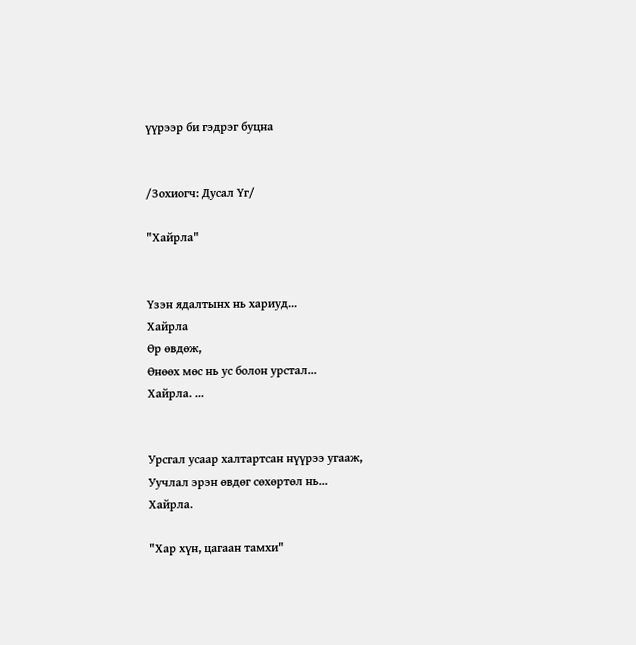үүрээр би гэдрэг буцна


/Зохиогч: Дусал Үг/

"Хайрла"


Үзэн ядалтынх нь хариуд...
Хайрла
Өр өвдөж,
Өнөөх мөс нь ус болон урстал...
Хайрла. ...


Урсгал усаар халтартсан нүүрээ угааж,
Уучлал эрэн өвдөг сөхөртөл нь...
Хайрла.

"Хар хүн, цагаан тамхи"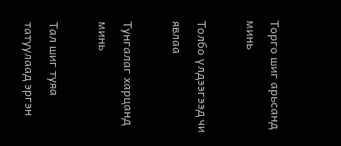Торго шиг арьсанд минь

Толбо үлдээгээд чи явлаа

Тунгалаг харцанд минь

Тал шиг туяа татуулаад эргэн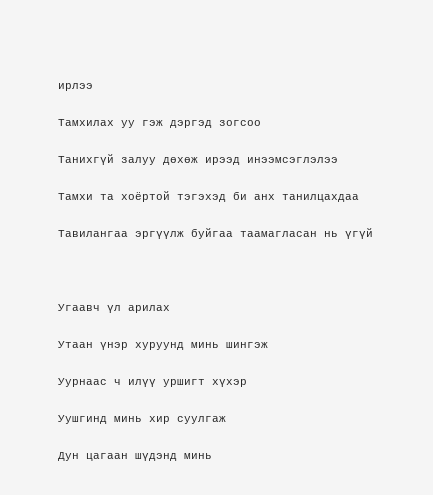ирлээ

Тамхилах уу гэж дэргэд зогсоо

Танихгүй залуу дөхөж ирээд инээмсэглэлээ

Тамхи та хоёртой тэгэхэд би анх танилцахдаа

Тавилангаа эргүүлж буйгаа таамагласан нь үгүй



Угаавч үл арилах

Утаан үнэр хуруунд минь шингэж

Уурнаас ч илүү уршигт хүхэр

Уушгинд минь хир суулгаж

Дун цагаан шүдэнд минь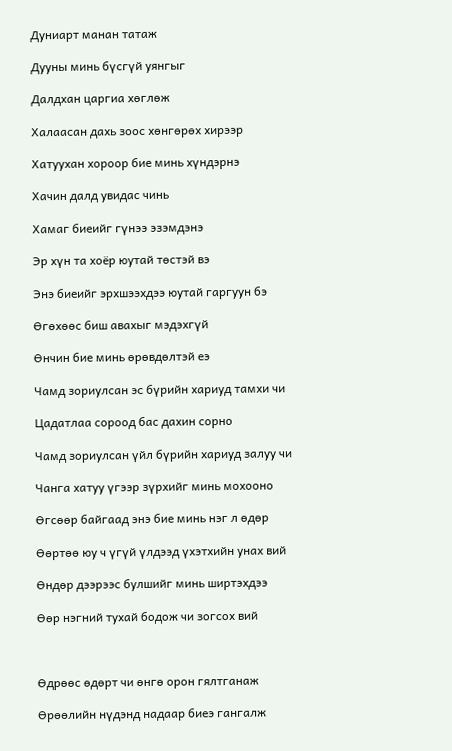Дуниарт манан татаж

Дууны минь бүсгүй уянгыг

Далдхан царгиа хөглөж

Халаасан дахь зоос хөнгөрөх хирээр

Хатуухан хороор бие минь хүндэрнэ

Хачин далд увидас чинь

Хамаг биеийг гүнээ эзэмдэнэ

Эр хүн та хоёр юутай төстэй вэ

Энэ биеийг эрхшээхдээ юутай гаргуун бэ

Өгөхөөс биш авахыг мэдэхгүй

Өнчин бие минь өрөвдөлтэй еэ

Чамд зориулсан эс бүрийн хариуд тамхи чи

Цадатлаа сороод бас дахин сорно

Чамд зориулсан үйл бүрийн хариуд залуу чи

Чанга хатуу үгээр зүрхийг минь мохооно

Өгсөөр байгаад энэ бие минь нэг л өдөр

Өөртөө юу ч үгүй үлдээд үхэтхийн унах вий

Өндөр дээрээс булшийг минь ширтэхдээ

Өөр нэгний тухай бодож чи зогсох вий



Өдрөөс өдөрт чи өнгө орон гялтганаж

Өрөөлийн нүдэнд надаар биеэ гангалж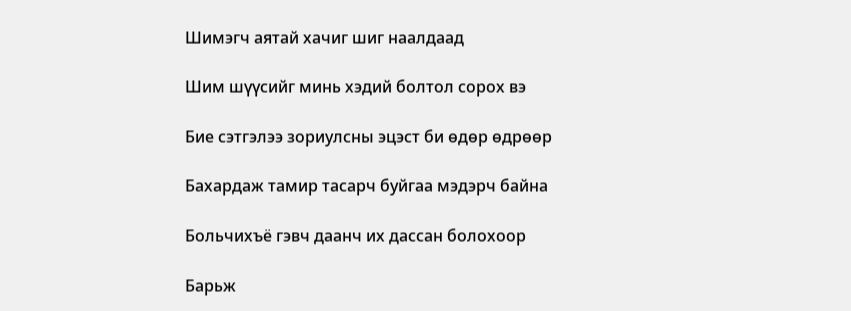Шимэгч аятай хачиг шиг наалдаад

Шим шүүсийг минь хэдий болтол сорох вэ

Бие сэтгэлээ зориулсны эцэст би өдөр өдрөөр

Бахардаж тамир тасарч буйгаа мэдэрч байна

Больчихъё гэвч даанч их дассан болохоор

Барьж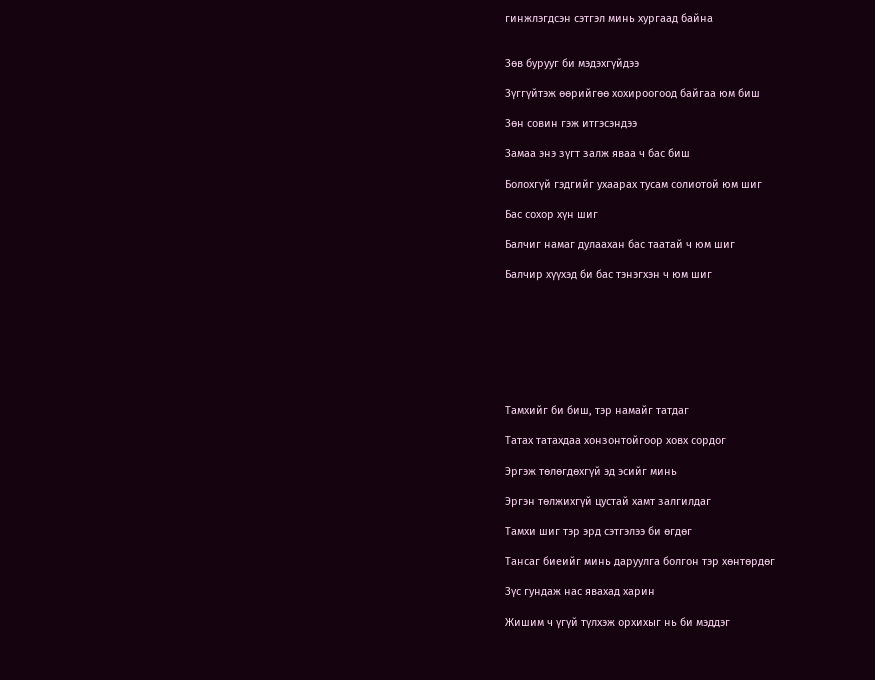гинжлэгдсэн сэтгэл минь хургаад байна


Зөв бурууг би мэдэхгүйдээ

Зүггүйтэж өөрийгөө хохироогоод байгаа юм биш

Зөн совин гэж итгэсэндээ

Замаа энэ зүгт залж яваа ч бас биш

Болохгүй гэдгийг ухаарах тусам солиотой юм шиг

Бас сохор хүн шиг

Балчиг намаг дулаахан бас таатай ч юм шиг

Балчир хүүхэд би бас тэнэгхэн ч юм шиг








Тамхийг би биш, тэр намайг татдаг

Татах татахдаа хонзонтойгоор ховх сордог

Эргэж төлөгдөхгүй эд эсийг минь

Эргэн төлжихгүй цустай хамт залгилдаг

Тамхи шиг тэр эрд сэтгэлээ би өгдөг

Тансаг биеийг минь даруулга болгон тэр хөнтөрдөг

Зүс гундаж нас явахад харин

Жишим ч үгүй түлхэж орхихыг нь би мэддэг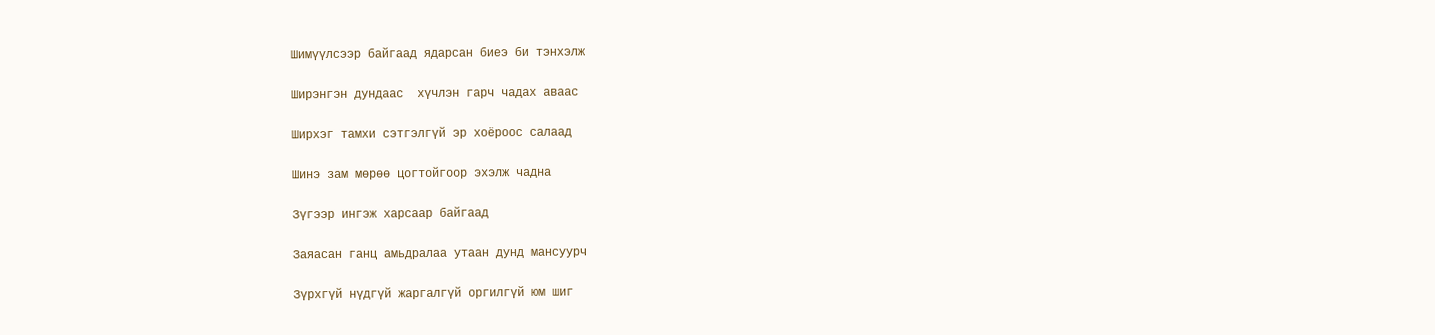Шимүүлсээр байгаад ядарсан биеэ би тэнхэлж

Ширэнгэн дундаас  хүчлэн гарч чадах аваас

Ширхэг тамхи сэтгэлгүй эр хоёроос салаад

Шинэ зам мөрөө цогтойгоор эхэлж чадна

Зүгээр ингэж харсаар байгаад

Заяасан ганц амьдралаа утаан дунд мансуурч

Зүрхгүй нүдгүй жаргалгүй оргилгүй юм шиг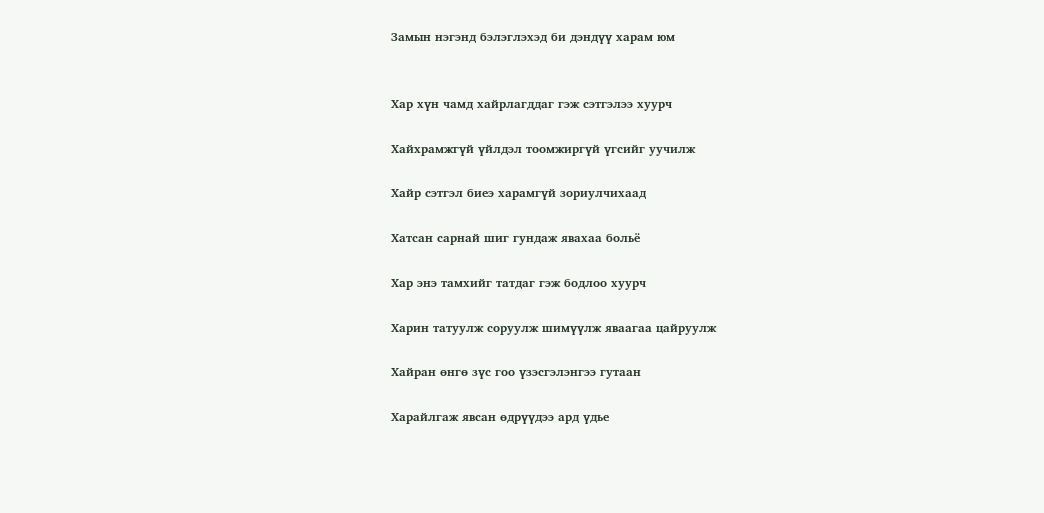Замын нэгэнд бэлэглэхэд би дэндүү харам юм


Хар хүн чамд хайрлагддаг гэж сэтгэлээ хуурч

Хайхрамжгүй үйлдэл тоомжиргүй үгсийг уучилж

Хайр сэтгэл биеэ харамгүй зориулчихаад

Хатсан сарнай шиг гундаж явахаа больё

Хар энэ тамхийг татдаг гэж бодлоо хуурч

Харин татуулж соруулж шимүүлж яваагаа цайруулж

Хайран өнгө зүс гоо үзэсгэлэнгээ гутаан

Харайлгаж явсан өдрүүдээ ард үдье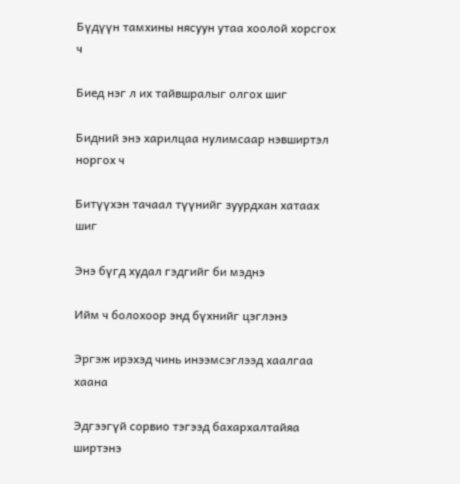Бүдүүн тамхины нясуун утаа хоолой хорсгох ч

Биед нэг л их тайвшралыг олгох шиг

Бидний энэ харилцаа нулимсаар нэвширтэл норгох ч

Битүүхэн тачаал түүнийг зуурдхан хатаах шиг

Энэ бүгд худал гэдгийг би мэднэ

Ийм ч болохоор энд бүхнийг цэглэнэ

Эргэж ирэхэд чинь инээмсэглээд хаалгаа хаана

Эдгээгүй сорвио тэгээд бахархалтайяа ширтэнэ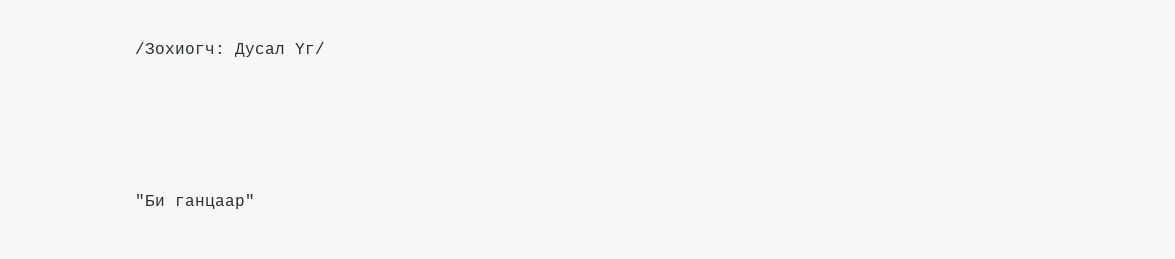/Зохиогч: Дусал Үг/




"Би ганцаар"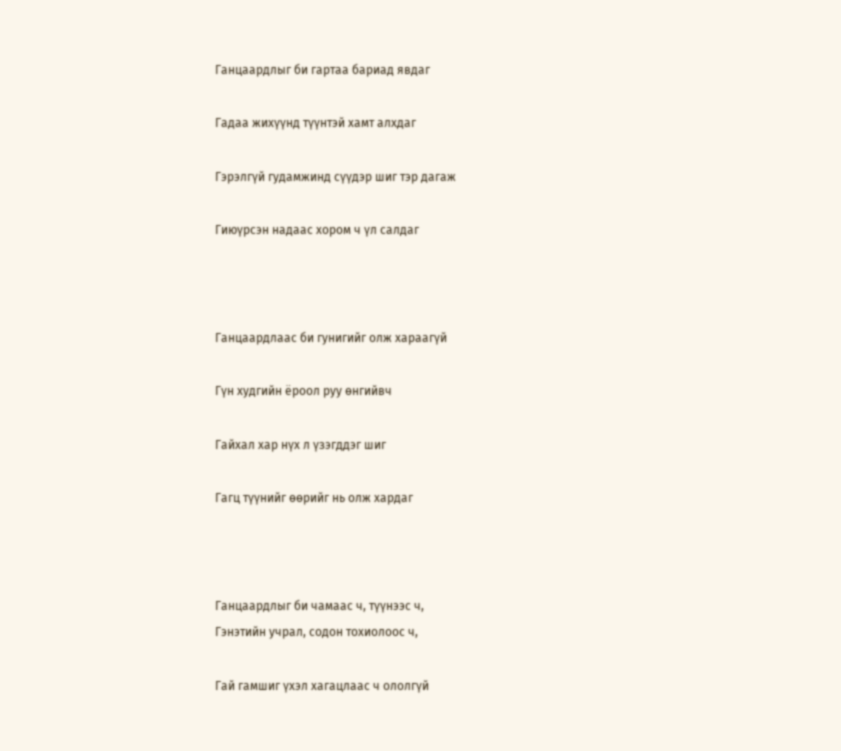Ганцаардлыг би гартаа бариад явдаг

Гадаа жихүүнд түүнтэй хамт алхдаг

Гэрэлгүй гудамжинд сүүдэр шиг тэр дагаж

Гиюүрсэн надаас хором ч үл салдаг



Ганцаардлаас би гунигийг олж хараагүй

Гүн худгийн ёроол руу өнгийвч

Гайхал хар нүх л үзэгддэг шиг

Гагц түүнийг өөрийг нь олж хардаг



Ганцаардлыг би чамаас ч, түүнээс ч,
Гэнэтийн учрал, содон тохиолоос ч,

Гай гамшиг үхэл хагацлаас ч ололгүй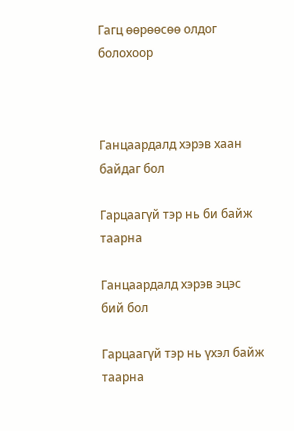Гагц өөрөөсөө олдог болохоор



Ганцаардалд хэрэв хаан байдаг бол

Гарцаагүй тэр нь би байж таарна

Ганцаардалд хэрэв эцэс бий бол

Гарцаагүй тэр нь үхэл байж таарна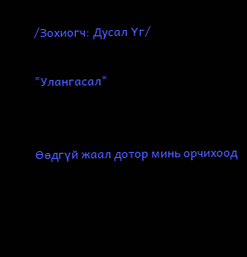/Зохиогч: Дусал Үг/

"Улангасал"


Өөдгүй жаал дотор минь орчихоод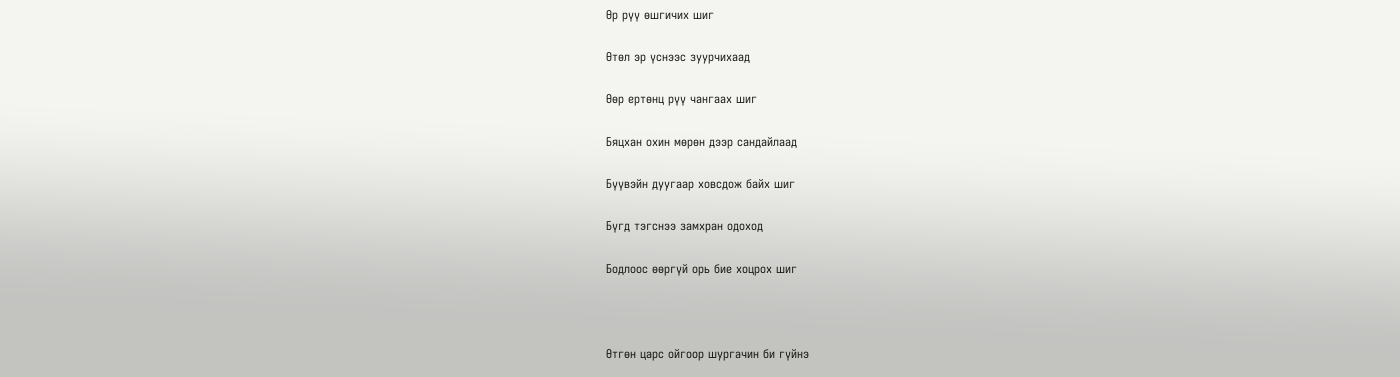Өр рүү өшгичих шиг

Өтөл эр үснээс зуурчихаад

Өөр ертөнц рүү чангаах шиг

Бяцхан охин мөрөн дээр сандайлаад

Бүүвэйн дуугаар ховсдож байх шиг

Бүгд тэгснээ замхран одоход

Бодлоос өөргүй орь бие хоцрох шиг



Өтгөн царс ойгоор шургачин би гүйнэ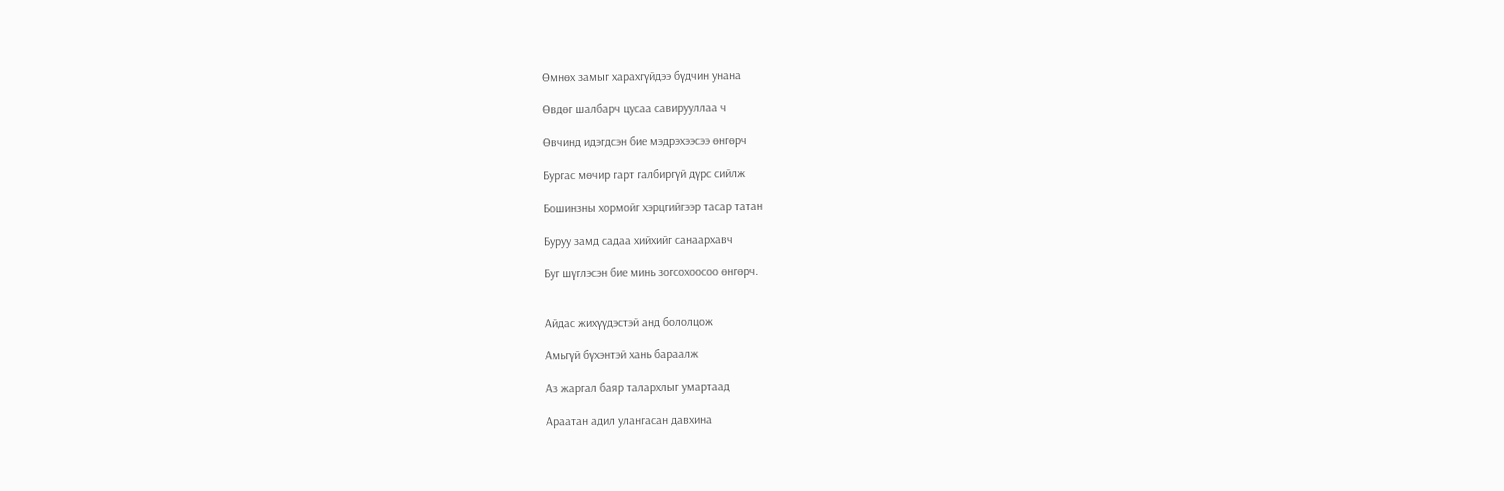Өмнөх замыг харахгүйдээ бүдчин унана

Өвдөг шалбарч цусаа савирууллаа ч

Өвчинд идэгдсэн бие мэдрэхээсээ өнгөрч

Бургас мөчир гарт галбиргүй дүрс сийлж

Бошинзны хормойг хэрцгийгээр тасар татан

Буруу замд садаа хийхийг санаархавч

Буг шүглэсэн бие минь зогсохоосоо өнгөрч.


Айдас жихүүдэстэй анд бололцож

Амьгүй бүхэнтэй хань бараалж

Аз жаргал баяр талархлыг умартаад

Араатан адил улангасан давхина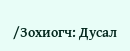/Зохиогч: Дусал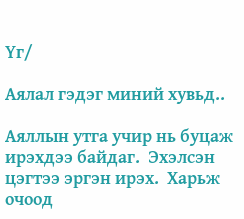Үг/

Аялал гэдэг миний хувьд..

Аяллын утга учир нь буцаж ирэхдээ байдаг.  Эхэлсэн цэгтээ эргэн ирэх.  Харьж очоод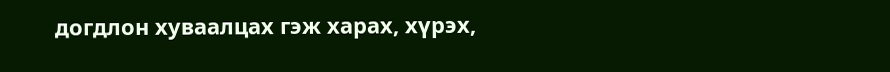догдлон хуваалцах гэж харах, хүрэх,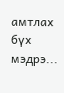амтлах бүх мэдрэ...